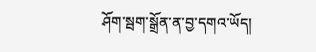ཤོག་སྦག་སྒྲོན་ན་བྱ་དགའ་ཡོད།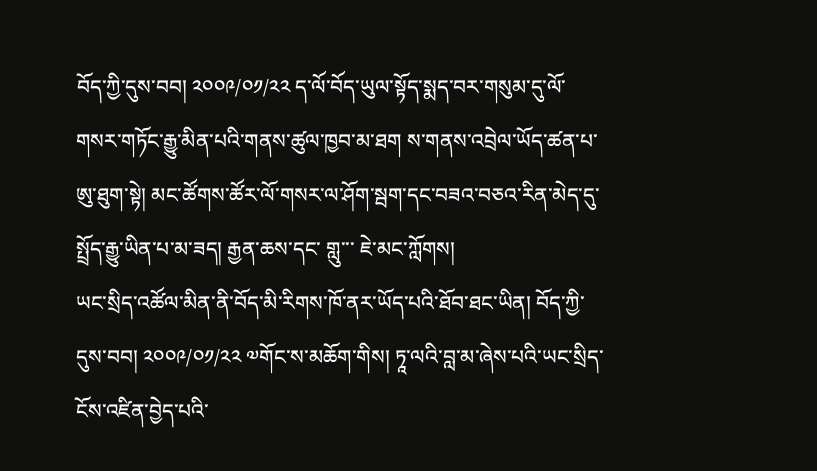བོད་ཀྱི་དུས་བབ། ༢༠༠༩/༠༡/༢༢ ད་ལོ་བོད་ཡུལ་སྟོད་སྨད་བར་གསུམ་དུ་ལོ་གསར་གཏོང་རྒྱུ་མིན་པའི་གནས་ཚུལ་ཁྱབ་མ་ཐག ས་གནས་འབྲེལ་ཡོད་ཚན་པ་ཨུ་ཐུག་སྟེ། མང་ཚོགས་ཚོར་ལོ་གསར་ལ་ཤོག་སྦག་དང་བཟའ་བཅའ་རིན་མེད་དུ་སྤྲོད་རྒྱུ་ཡིན་པ་མ་ཟད། རྒྱན་ཆས་དང་ གླུ་་་ ཇེ་མང་ཀློགས།
ཡང་སྲིད་འཚོལ་མིན་ནི་བོད་མི་རིགས་ཁོ་ནར་ཡོད་པའི་ཐོབ་ཐང་ཡིན། བོད་ཀྱི་དུས་བབ། ༢༠༠༩/༠༡/༢༢ ༧གོང་ས་མཆོག་གིས། ཏཱ་ལའི་བླ་མ་ཞེས་པའི་ཡང་སྲིད་ངོས་འཛིན་བྱེད་པའི་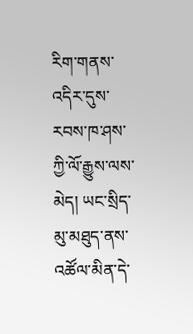རིག་གནས་འདིར་དུས་རབས་ཁ་ཤས་ཀྱི་ལོ་རྒྱུས་ལས་མེད། ཡང་སྲིད་མུ་མཐུད་ནས་འཚོལ་མིན་དེ་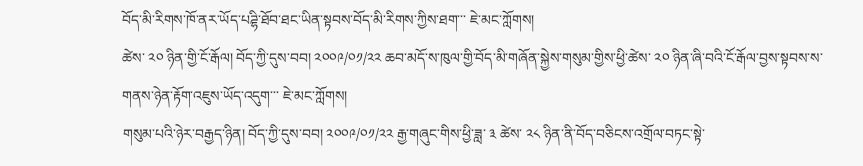བོད་མི་རིགས་ཁོ་ནར་ཡོད་པཌྷི་ཐོབ་ཐང་ཡིན་སྟབས་བོད་མི་རིགས་ཀྱིས་ཐག་་་ ཇེ་མང་ཀློགས།
ཚེས་ ༢༠ ཉིན་གྱི་ངོ་རྒོལ། བོད་ཀྱི་དུས་བབ། ༢༠༠༩/༠༡/༢༢ ཆབ་མདོ་ས་ཁུལ་གྱི་བོད་མི་གཞོན་སྐྱེས་གསུམ་གྱིས་ཕྱི་ཚེས་ ༢༠ ཉིན་ཞི་བའི་ངོ་རྒོལ་བྱས་སྟབས་ས་གནས་ཉེན་རྟོག་འཇུས་ཡོད་འདུག་་་ ཇེ་མང་ཀློགས།
གསུམ་པའི་ཉེར་བརྒྱད་ཉིན། བོད་ཀྱི་དུས་བབ། ༢༠༠༩/༠༡/༢༢ རྒྱ་གཞུང་གིས་ཕྱི་ཟླ་ ༣ ཚེས་ ༢༨ ཉིན་ནི་བོད་བཅིངས་འགྲོལ་བཏང་སྟེ་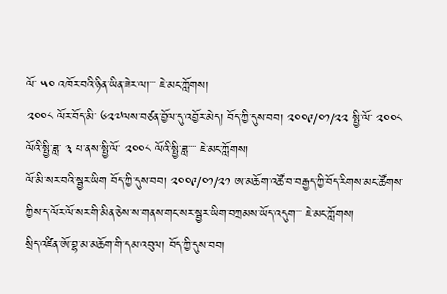ལོ་ ༥༠ འཁོར་བའི་ཉིན་ཡིན་ཟེར་ལ།་་་ ཇེ་མང་ཀློགས།
༢༠༠༨ ལོར་བོད་མི་ ༦༢༧ལས་བཙན་བྱོལ་དུ་འབྱོར་མེད། བོད་ཀྱི་དུས་བབ། ༢༠༠༩/༠༡/༢༢ སྤྱི་ལོ་ ༢༠༠༨ ལོའི་སྤྱི་ཟླ་ ༣ པ་ནས་སྤྱི་ལོ་ ༢༠༠༨ ལོའི་སྤྱི་ཟླ་་་་ ཇེ་མང་ཀློགས།
ལོ་མི་སར་བའི་སྦྱར་ཡིག བོད་ཀྱི་དུས་བབ། ༢༠༠༩/༠༡/༢༡ ཨ་མཆོག་འཚོ་བ་བརྒྱད་ཀྱི་བོད་རིགས་མང་ཚོགས་ཀྱིས་ད་ལོར་ལོ་སར་གི་མིན་ཅེས་ས་གནས་གང་སར་སྦྱར་ཡིག་བཀྲམས་ཡོད་འདུག་་་ ཇེ་མང་ཀློགས།
སྲིད་འཛིན་ཨོ་བྷ་མ་མཆོག་གི་དམ་འབུལ། བོད་ཀྱི་དུས་བབ།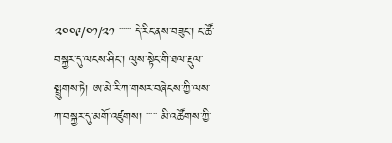༢༠༠༩/༠༡/༢༡ ་་་་་་ དེ་རིང་ནས་བཟུང་། ང་ཚོ་བསྐྱར་དུ་ལངས་ཤིང་། ལུས་སྟེང་གི་ཐལ་རྡུལ་སྤྲུགས་ཏེ། ཨ་མེ་རི་ཀ་གསར་བཞེངས་ཀྱི་ལས་ཀ་བསྐྱར་དུ་མགོ་འཛུགས། ་་་་་ མི་འཚོགས་ཀྱི་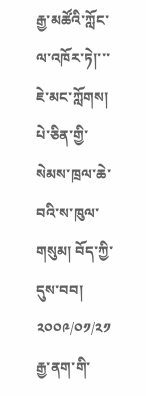རྒྱ་མཚོའི་ཀློང་ལ་འཁོར་ཏེ།་་་ ཇེ་མང་ཀློགས།
པེ་ཅིན་གྱི་སེམས་ཁྲལ་ཆེ་བའི་ས་ཁུལ་གསུམ། བོད་ཀྱི་དུས་བབ། ༢༠༠༩/༠༡/༢༡ རྒྱ་ནག་གི་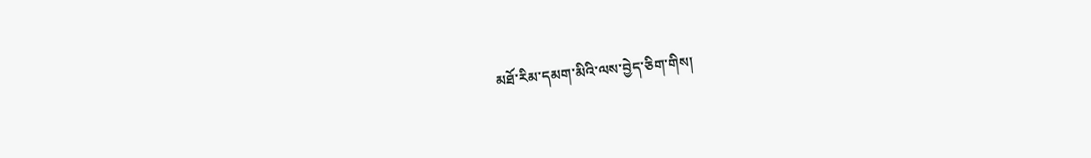མཐོ་རིམ་དམག་མིའི་ལས་བྱེད་ཅིག་གིས།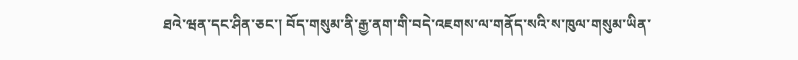ཐའེ་ཝན་དང་ཤིན་ཅང་། བོད་གསུམ་ནི་རྒྱ་ནག་གི་བདེ་འཇགས་ལ་གནོད་སའི་ས་ཁུལ་གསུམ་ཡིན་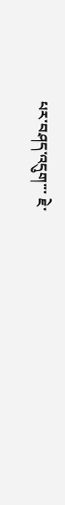པར་བཤད་འདུག་་་ ཇེ་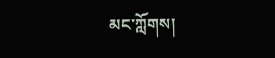མང་ཀློགས།